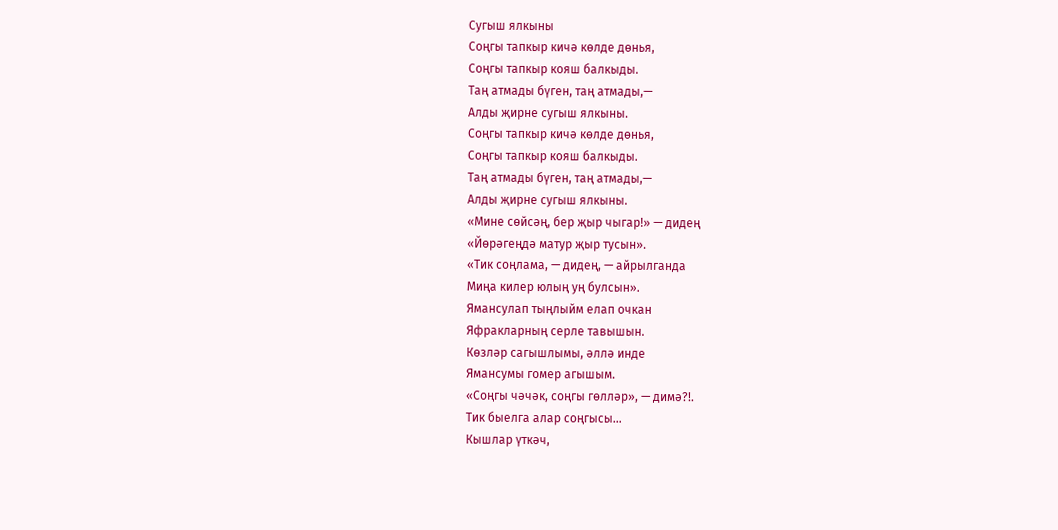Сугыш ялкыны
Соңгы тапкыр кичә көлде дөнья,
Соңгы тапкыр кояш балкыды.
Таң атмады бүген, таң атмады,—
Алды җирне сугыш ялкыны.
Соңгы тапкыр кичә көлде дөнья,
Соңгы тапкыр кояш балкыды.
Таң атмады бүген, таң атмады,—
Алды җирне сугыш ялкыны.
«Мине сөйсәң, бер җыр чыгар!» — дидең
«Йөрәгеңдә матур җыр тусын».
«Тик соңлама, — дидең, — айрылганда
Миңа килер юлың уң булсын».
Ямансулап тыңлыйм елап очкан
Яфракларның серле тавышын.
Көзләр сагышлымы, әллә инде
Ямансумы гомер агышым.
«Соңгы чәчәк, соңгы гөлләр», — димә?!.
Тик быелга алар соңгысы…
Кышлар үткәч,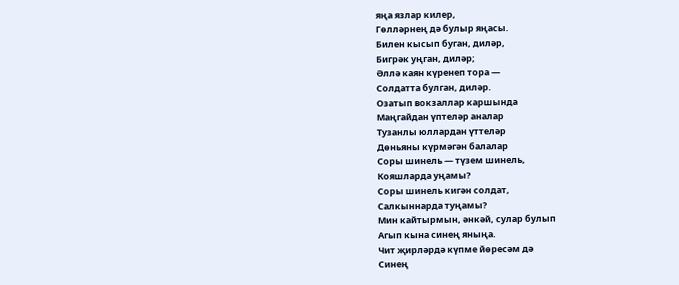яңа язлар килер,
Гөлләрнең дә булыр яңасы.
Билен кысып буган, диләр,
Бигрәк уңган, диләр;
Әллә каян күренеп тора —
Солдатта булган, диләр.
Озатып вокзаллар каршында
Маңгайдан үптеләр аналар
Тузанлы юллардан үттеләр
Дөньяны күрмәгән балалар
Соры шинель — түзем шинель,
Кояшларда уңамы?
Соры шинель кигән солдат,
Салкыннарда туңамы?
Мин кайтырмын, әнкәй, сулар булып
Агып кына синең яныңа.
Чит җирләрдә күпме йөресәм дә
Синең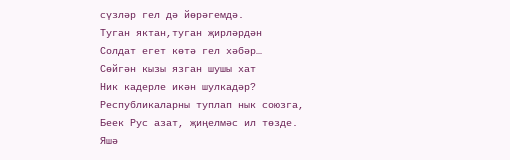сүзләр гел дә йөрәгемдә.
Туган яктан,туган җирләрдән
Солдат егет көтә гел хәбәр…
Сөйгән кызы язган шушы хат
Ник кадерле икән шулкадәр?
Республикаларны туплап нык союзга,
Беек Рус азат, җиңелмәс ил төзде.
Яшә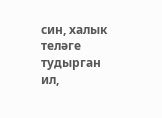син, халык теләге тудырган ил,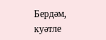Бердәм, куәтле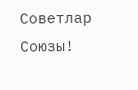Советлар Союзы!